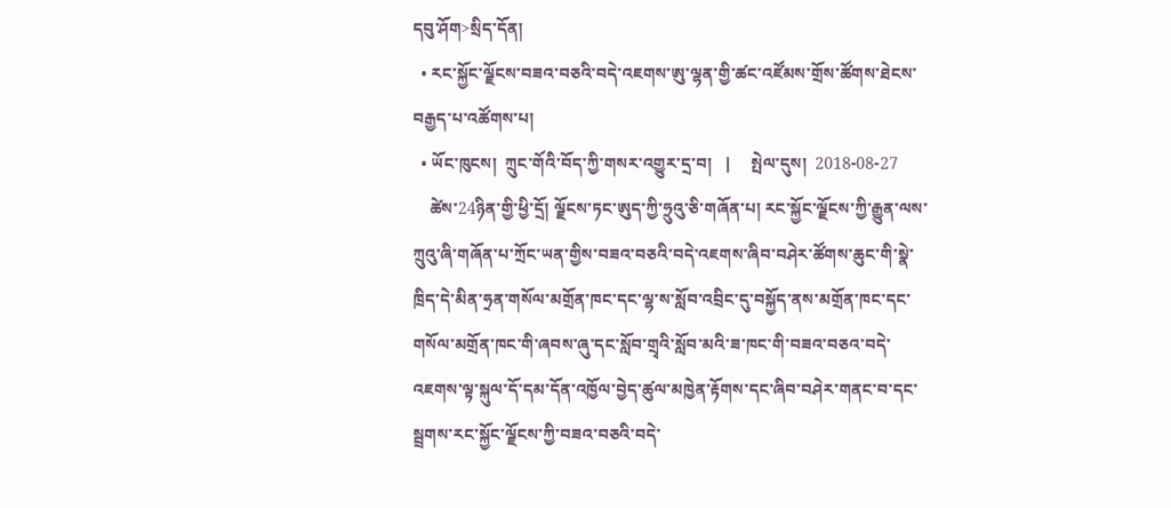དབུ་ཤོག>སྲིད་དོན།
  • རང་སྐྱོང་ལྗོངས་བཟའ་བཅའི་བདེ་འཇགས་ཨུ་ལྷན་གྱི་ཚང་འཛོམས་གྲོས་ཚོགས་ཐེངས་བརྒྱད་པ་འཚོགས་པ།
  • ཡོང་ཁུངས།  ཀྲུང་གོའི་བོད་ཀྱི་གསར་འགྱུར་དྲ་བ།   |     སྤེལ་དུས།  2018-08-27
    ཚེས་24ཉིན་གྱི་ཕྱི་དྲོ། ལྗོངས་ཏང་ཨུད་ཀྱི་ཧྲུའུ་ཅི་གཞོན་པ། རང་སྐྱོང་ལྗོངས་ཀྱི་རྒྱུན་ལས་ཀྲུའུ་ཞི་གཞོན་པ་ཀྲོང་ཡན་གྱིས་བཟའ་བཅའི་བདེ་འཇགས་ཞིབ་བཤེར་ཚོགས་ཆུང་གི་སྣེ་ཁྲིད་དེ་མིན་ཧྲན་གསོལ་མགྲོན་ཁང་དང་ལྷ་ས་སློབ་འབྲིང་དུ་བསྐྱོད་ནས་མགྲོན་ཁང་དང་གསོལ་མགྲོན་ཁང་གི་ཞབས་ཞུ་དང་སློབ་གྲྭའི་སློབ་མའི་ཟ་ཁང་གི་བཟའ་བཅའ་བདེ་འཇགས་ལྟ་སྐུལ་དོ་དམ་དོན་འཁྱོལ་བྱེད་ཚུལ་མཁྱེན་རྟོགས་དང་ཞིབ་བཤེར་གནང་བ་དང་སྦྲགས་རང་སྐྱོང་ལྗོངས་ཀྱི་བཟའ་བཅའི་བདེ་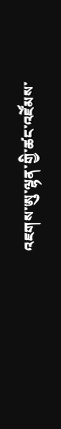འཇགས་ཨུ་ལྷན་གྱི་ཚང་འཛོམས་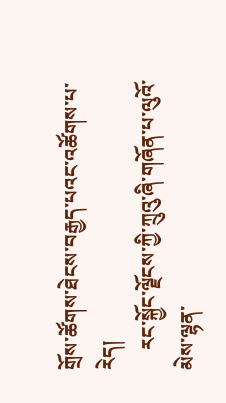གྲོས་ཚོགས་ཐེངས་བརྒྱད་པའང་འཚོགས་པ་རེད།
    རང་སྐྱོང་ལྗོངས་ཀྱི་ཀྲུའུ་ཞི་གཞོན་པ་ལུའོ་མེས་ལྷན་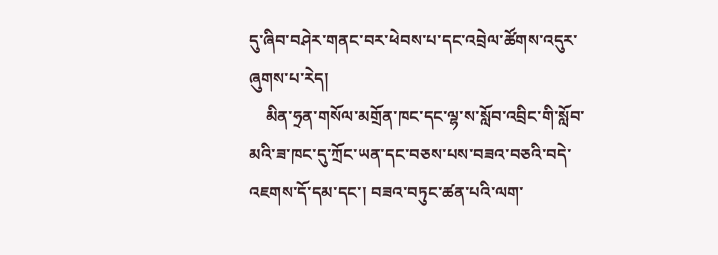དུ་ཞིབ་བཤེར་གནང་བར་ཕེབས་པ་དང་འབྲེལ་ཚོགས་འདུར་ཞུགས་པ་རེད།
    མིན་ཧྲན་གསོལ་མགྲོན་ཁང་དང་ལྷ་ས་སློབ་འབྲིང་གི་སློབ་མའི་ཟ་ཁང་དུ་ཀྲོང་ཡན་དང་བཅས་པས་བཟའ་བཅའི་བདེ་འཇགས་དོ་དམ་དང་། བཟའ་བཏུང་ཚན་པའི་ལག་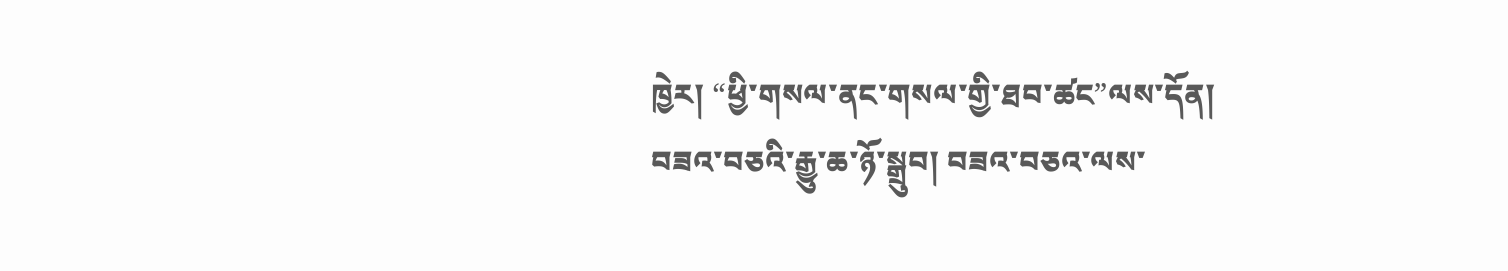ཁྱེར། “ཕྱི་གསལ་ནང་གསལ་གྱི་ཐབ་ཚང”ལས་དོན། བཟའ་བཅའི་རྒྱུ་ཆ་ཉོ་སྒྲུབ། བཟའ་བཅའ་ལས་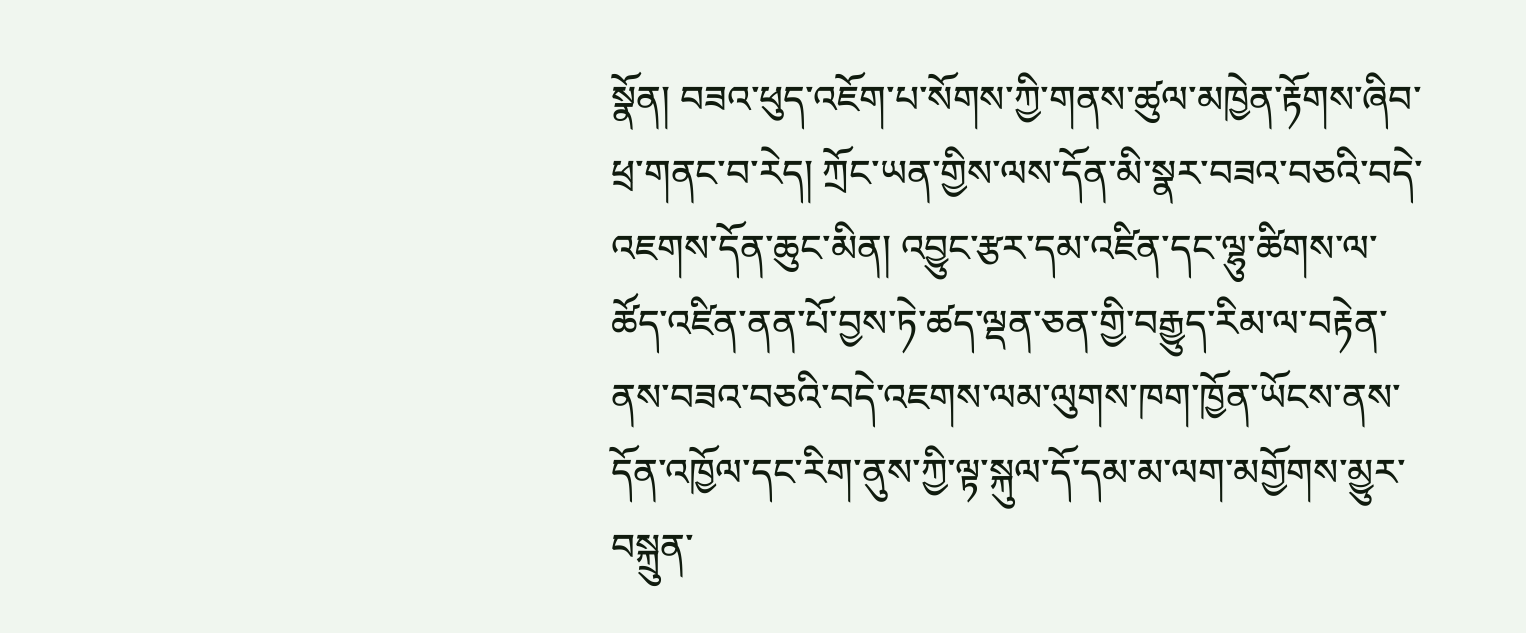སྣོན། བཟའ་ཕུད་འཇོག་པ་སོགས་ཀྱི་གནས་ཚུལ་མཁྱེན་རྟོགས་ཞིབ་ཕྲ་གནང་བ་རེད། ཀྲོང་ཡན་གྱིས་ལས་དོན་མི་སྣར་བཟའ་བཅའི་བདེ་འཇགས་དོན་ཆུང་མིན། འབྱུང་རྩར་དམ་འཛིན་དང་ལྷུ་ཚིགས་ལ་ཚོད་འཛིན་ནན་པོ་བྱས་ཏེ་ཚད་ལྡན་ཅན་གྱི་བརྒྱུད་རིམ་ལ་བརྟེན་ནས་བཟའ་བཅའི་བདེ་འཇགས་ལམ་ལུགས་ཁག་ཁྱོན་ཡོངས་ནས་དོན་འཁྱོལ་དང་རིག་ནུས་ཀྱི་ལྟ་སྐུལ་དོ་དམ་མ་ལག་མགྱོགས་མྱུར་བསྐྲུན་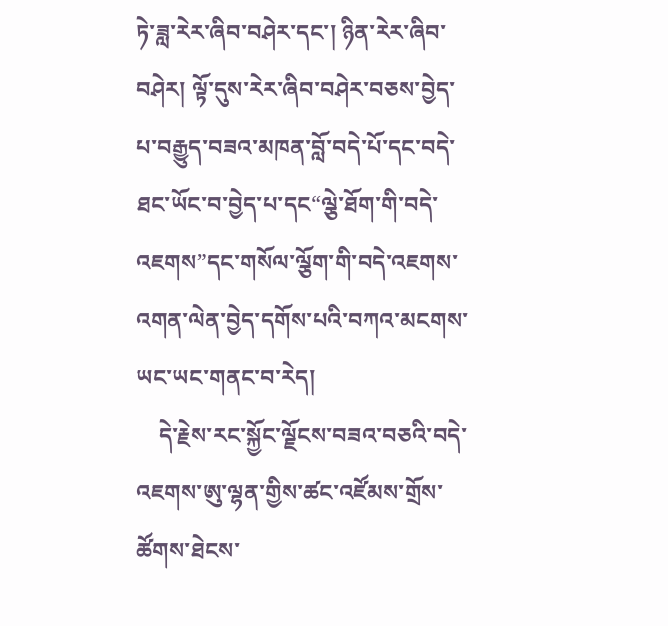ཏེ་ཟླ་རེར་ཞིབ་བཤེར་དང་། ཉིན་རེར་ཞིབ་བཤེར། ལྟོ་དུས་རེར་ཞིབ་བཤེར་བཅས་བྱེད་པ་བརྒྱུད་བཟའ་མཁན་བློ་བདེ་པོ་དང་བདེ་ཐང་ཡོང་བ་བྱེད་པ་དང“ལྕེ་ཐོག་གི་བདེ་འཇགས”དང་གསོལ་ལྕོག་གི་བདེ་འཇགས་འགན་ལེན་བྱེད་དགོས་པའི་བཀའ་མངགས་ཡང་ཡང་གནང་བ་རེད།
    དེ་རྗེས་རང་སྐྱོང་ལྗོངས་བཟའ་བཅའི་བདེ་འཇགས་ཨུ་ལྷན་གྱིས་ཚང་འཛོམས་གྲོས་ཚོགས་ཐེངས་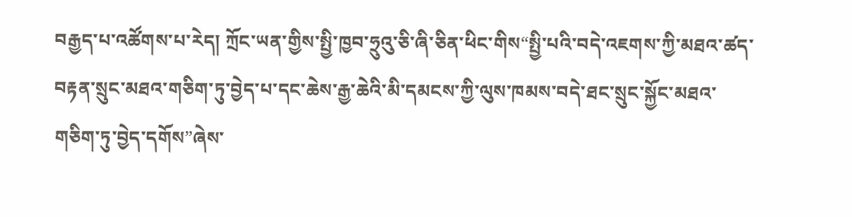བརྒྱད་པ་འཚོགས་པ་རེད། ཀྲོང་ཡན་གྱིས་སྤྱི་ཁྱབ་ཧྲུའུ་ཅི་ཞི་ཅིན་ཕིང་གིས“སྤྱི་པའི་བདེ་འཇགས་ཀྱི་མཐའ་ཚད་བརྟན་སྲུང་མཐའ་གཅིག་ཏུ་བྱེད་པ་དང་ཆེས་རྒྱ་ཆེའི་མི་དམངས་ཀྱི་ལུས་ཁམས་བདེ་ཐང་སྲུང་སྐྱོང་མཐའ་གཅིག་ཏུ་བྱེད་དགོས”ཞེས་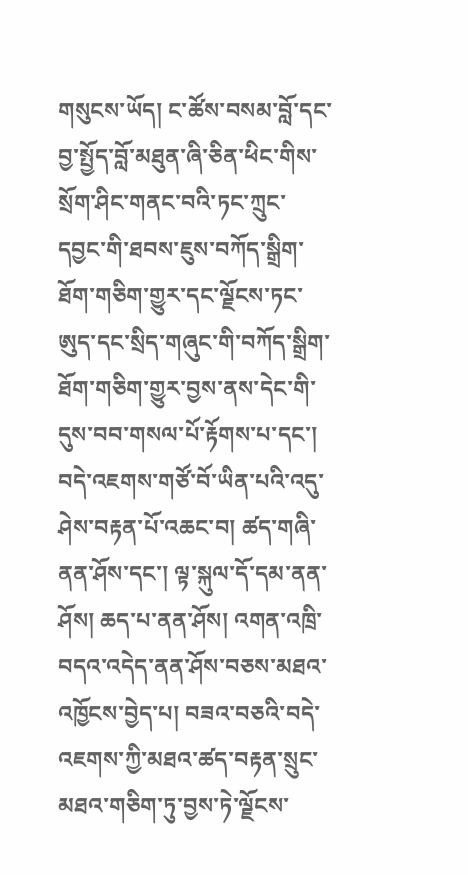གསུངས་ཡོད། ང་ཚོས་བསམ་བློ་དང་བྱ་སྤྱོད་བློ་མཐུན་ཞི་ཅིན་ཕིང་གིས་སྲོག་ཤིང་གནང་བའི་ཏང་ཀྲུང་དབྱང་གི་ཐབས་ཇུས་བཀོད་སྒྲིག་ཐོག་གཅིག་གྱུར་དང་ལྗོངས་ཏང་ཨུད་དང་སྲིད་གཞུང་གི་བཀོད་སྒྲིག་ཐོག་གཅིག་གྱུར་བྱས་ནས་དེང་གི་དུས་བབ་གསལ་པོ་རྟོགས་པ་དང་། བདེ་འཇགས་གཙོ་བོ་ཡིན་པའི་འདུ་ཤེས་བརྟན་པོ་འཆང་བ། ཚད་གཞི་ནན་ཤོས་དང་། ལྟ་སྐུལ་དོ་དམ་ནན་ཤོས། ཆད་པ་ནན་ཤོས། འགན་འཁྲི་བདའ་འདེད་ནན་ཤོས་བཅས་མཐའ་འཁྱོངས་བྱེད་པ། བཟའ་བཅའི་བདེ་འཇགས་ཀྱི་མཐའ་ཚད་བརྟན་སྲུང་མཐའ་གཅིག་ཏུ་བྱས་ཏེ་ལྗོངས་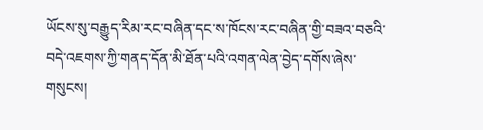ཡོངས་སུ་བརྒྱུད་རིམ་རང་བཞིན་དང་ས་ཁོངས་རང་བཞིན་གྱི་བཟའ་བཅའི་བདེ་འཇགས་ཀྱི་གནད་དོན་མི་ཐོན་པའི་འགན་ལེན་བྱེད་དགོས་ཞེས་གསུངས།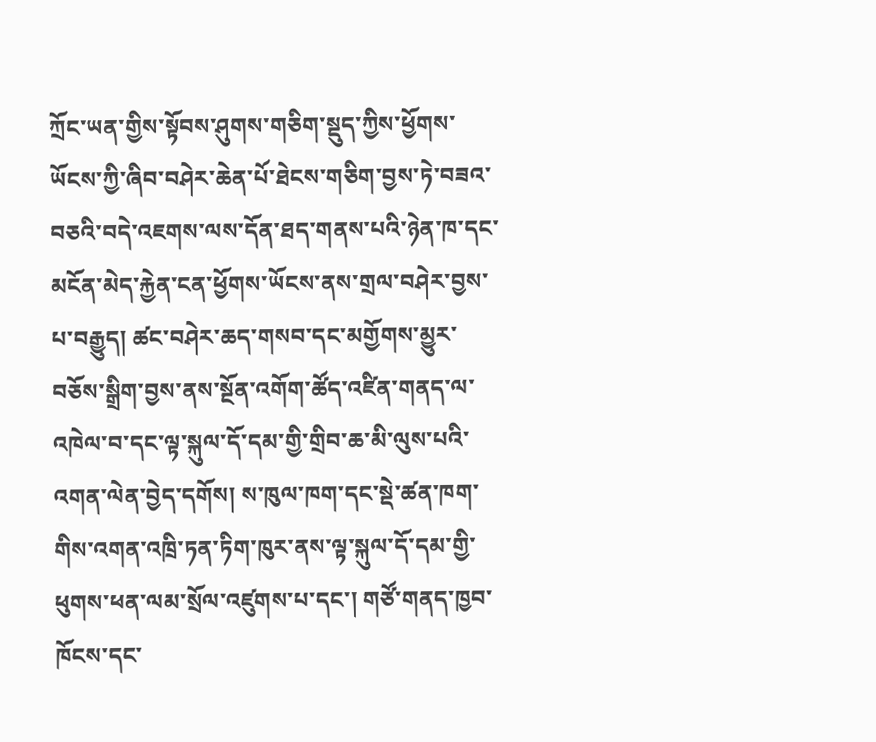ཀྲོང་ཡན་གྱིས་སྟོབས་ཤུགས་གཅིག་སྡུད་ཀྱིས་ཕྱོགས་ཡོངས་ཀྱི་ཞིབ་བཤེར་ཆེན་པོ་ཐེངས་གཅིག་བྱས་ཏེ་བཟའ་བཅའི་བདེ་འཇགས་ལས་དོན་ཐད་གནས་པའི་ཉེན་ཁ་དང་མངོན་མེད་རྐྱེན་ངན་ཕྱོགས་ཡོངས་ནས་གྲལ་བཤེར་བྱས་པ་བརྒྱུད། ཚང་བཤེར་ཆད་གསབ་དང་མགྱོགས་མྱུར་བཅོས་སྒྲིག་བྱས་ནས་སྔོན་འགོག་ཚོད་འཛིན་གནད་ལ་འཁེལ་བ་དང་ལྟ་སྐུལ་དོ་དམ་གྱི་གྲིབ་ཆ་མི་ལུས་པའི་འགན་ལེན་བྱེད་དགོས། ས་ཁུལ་ཁག་དང་སྡེ་ཚན་ཁག་གིས་འགན་འཁྲི་ཏན་ཏིག་ཁུར་ནས་ལྟ་སྐུལ་དོ་དམ་གྱི་ཕུགས་ཕན་ལམ་སྲོལ་འཛུགས་པ་དང་། གཙོ་གནད་ཁྱབ་ཁོངས་དང་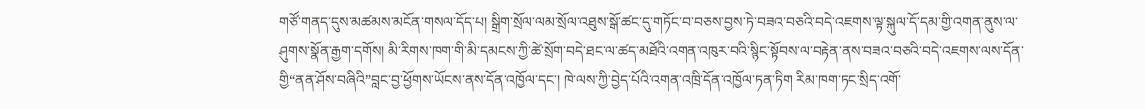གཙོ་གནད་དུས་མཚམས་མངོན་གསལ་དོད་པ། སྒྲིག་སྲོལ་ལམ་སྲོལ་འཐུས་སྒོ་ཚང་དུ་གཏོང་བ་བཅས་བྱས་ཏེ་བཟའ་བཅའི་བདེ་འཇགས་ལྟ་སྐུལ་དོ་དམ་གྱི་འགན་ནུས་ལ་ཤུགས་སྣོན་རྒྱག་དགོས། མི་རིགས་ཁག་གི་མི་དམངས་ཀྱི་ཚེ་སྲོག་བདེ་ཐང་ལ་ཚད་མཐོའི་འགན་འཁུར་བའི་སྙིང་སྟོབས་ལ་བརྟེན་ནས་བཟའ་བཅའི་བདེ་འཇགས་ལས་དོན་གྱི“ནན་ཤོས་བཞིའི”བླང་བྱ་ཕྱོགས་ཡོངས་ནས་དོན་འཁྱོལ་དང་། ཁེ་ལས་ཀྱི་བྱེད་པོའི་འགན་འཁྲི་དོན་འཁྱོལ་ཏན་ཏིག རིམ་ཁག་ཏང་སྲིད་འགོ་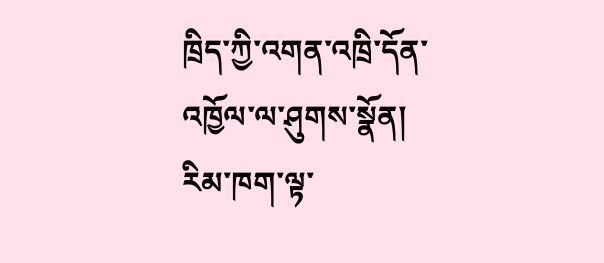ཁྲིད་ཀྱི་འགན་འཁྲི་དོན་འཁྱོལ་ལ་ཤུགས་སྣོན། རིམ་ཁག་ལྟ་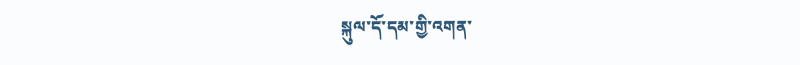སྐུལ་དོ་དམ་གྱི་འགན་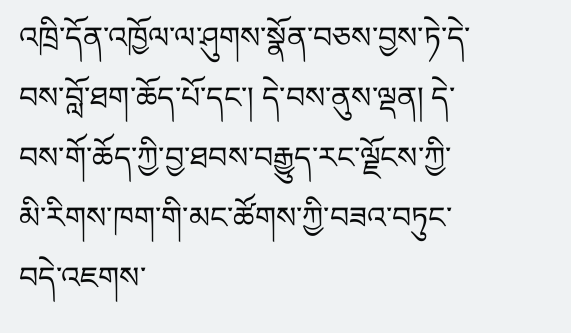འཁྲི་དོན་འཁྱོལ་ལ་ཤུགས་སྣོན་བཅས་བྱས་ཏེ་དེ་བས་བློ་ཐག་ཆོད་པོ་དང་། དེ་བས་ནུས་ལྡན། དེ་བས་གོ་ཆོད་ཀྱི་བྱ་ཐབས་བརྒྱུད་རང་ལྗོངས་ཀྱི་མི་རིགས་ཁག་གི་མང་ཚོགས་ཀྱི་བཟའ་བཏུང་བདེ་འཇགས་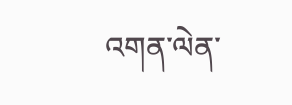འགན་ལེན་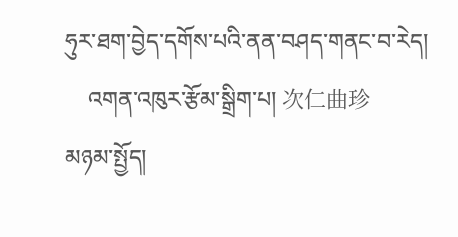ཧུར་ཐག་བྱེད་དགོས་པའི་ནན་བཤད་གནང་བ་རེད།
    འགན་འཁུར་རྩོམ་སྒྲིག་པ། 次仁曲珍
མཉམ་སྤྱོད།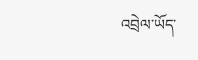འབྲེལ་ཡོད་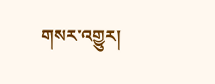གསར་འགྱུར།